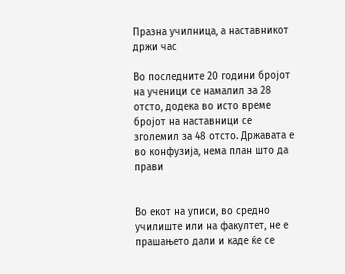Празна училница, а наставникот држи час

Во последните 20 години бројот на ученици се намалил за 28 отсто, додека во исто време бројот на наставници се зголемил за 48 отсто. Државата е во конфузија, нема план што да прави


Во екот на уписи, во средно училиште или на факултет, не е прашањето дали и каде ќе се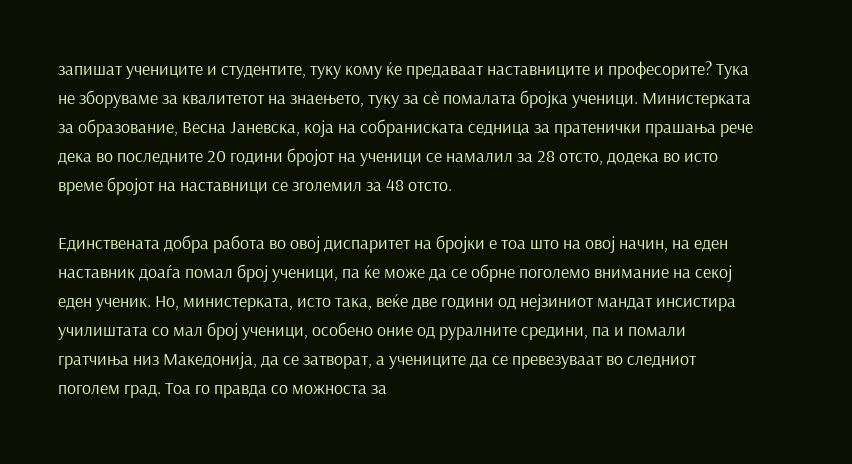запишат учениците и студентите, туку кому ќе предаваат наставниците и професорите? Тука не зборуваме за квалитетот на знаењето, туку за сѐ помалата бројка ученици. Mинистерката за образование, Весна Јаневска, која на собраниската седница за пратенички прашања рече дека во последните 20 години бројот на ученици се намалил за 28 отсто, додека во исто време бројот на наставници се зголемил за 48 отсто.

Единствената добра работа во овој диспаритет на бројки е тоа што на овој начин, на еден наставник доаѓа помал број ученици, па ќе може да се обрне поголемо внимание на секој еден ученик. Но, министерката, исто така, веќе две години од нејзиниот мандат инсистира училиштата со мал број ученици, особено оние од руралните средини, па и помали гратчиња низ Македонија, да се затворат, а учениците да се превезуваат во следниот поголем град. Тоа го правда со можноста за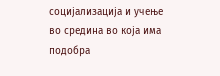социјализација и учење во средина во која има подобра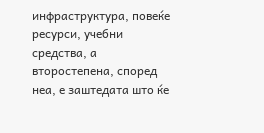инфраструктура, повеќе ресурси, учебни средства, а второстепена, според неа, е заштедата што ќе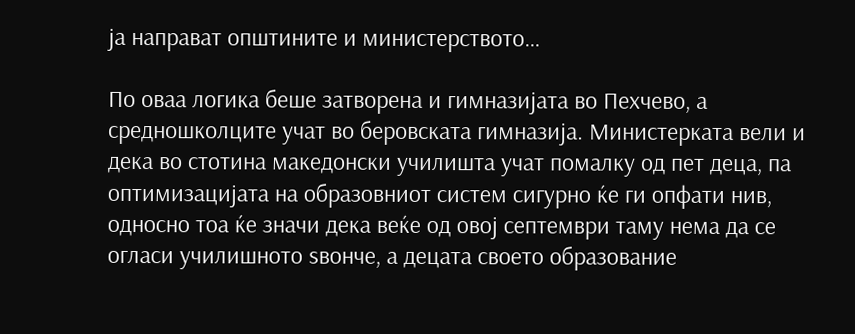ја направат општините и министерството…

По оваа логика беше затворена и гимназијата во Пехчево, а средношколците учат во беровската гимназија. Министерката вели и дека во стотина македонски училишта учат помалку од пет деца, па оптимизацијата на образовниот систем сигурно ќе ги опфати нив, односно тоа ќе значи дека веќе од овој септември таму нема да се огласи училишното ѕвонче, а децата своето образование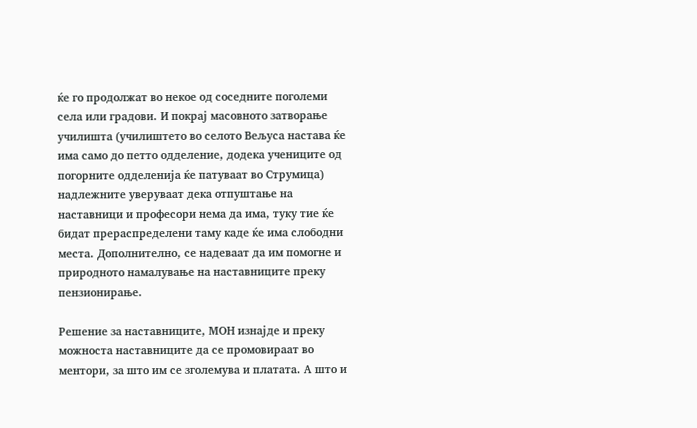ќе го продолжат во некое од соседните поголеми села или градови. И покрај масовното затворање училишта (училиштето во селото Вељуса настава ќе има само до петто одделение, додека учениците од погорните одделенија ќе патуваат во Струмица) надлежните уверуваат дека отпуштање на наставници и професори нема да има, туку тие ќе бидат прераспределени таму каде ќе има слободни места. Дополнително, се надеваат да им помогне и природното намалување на наставниците преку пензионирање.

Решение за наставниците, МОН изнајде и преку можноста наставниците да се промовираат во ментори, за што им се зголемува и платата. А што и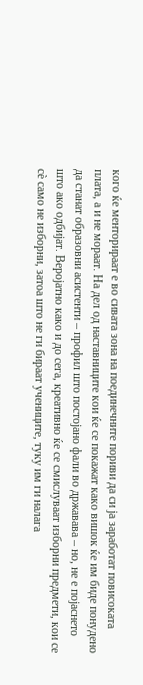кого ќе менторираат е во сивата зона на поединечните пориви да си ја заработат повисоката плата, а и не мораат. На дел од наставниците кои ќе се покажат како вишок ќе им биде понудено да станат образовни асистенти – профил што постојано фали во државава – но, не е појаснето што ако одбијат. Веројатно како и до сега, креативно ќе се смислуваат изборни предмети, кои се сѐ само не изборни, затоа што не ги бираат учениците, туку им ги налага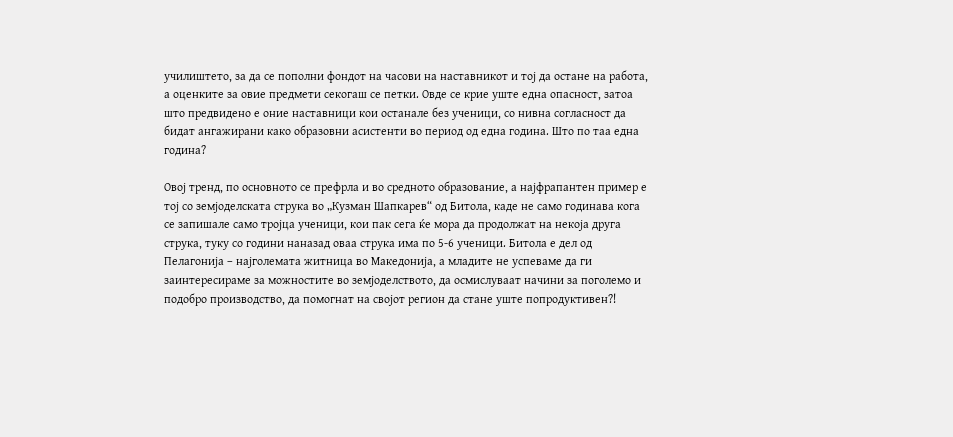училиштето, за да се пополни фондот на часови на наставникот и тој да остане на работа, а оценките за овие предмети секогаш се петки. Овде се крие уште една опасност, затоа што предвидено е оние наставници кои останале без ученици, со нивна согласност да бидат ангажирани како образовни асистенти во период од една година. Што по таа една година?

Овој тренд, по основното се префрла и во средното образование, а најфрапантен пример е тој со земјоделската струка во „Кузман Шапкарев“ од Битола, каде не само годинава кога се запишале само тројца ученици, кои пак сега ќе мора да продолжат на некоја друга струка, туку со години наназад оваа струка има по 5-6 ученици. Битола е дел од Пелагонија – најголемата житница во Македонија, а младите не успеваме да ги заинтересираме за можностите во земјоделството, да осмислуваат начини за поголемо и подобро производство, да помогнат на својот регион да стане уште попродуктивен?!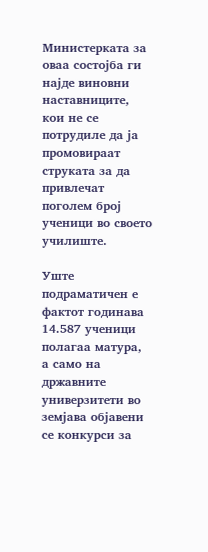Министерката за оваа состојба ги најде виновни наставниците, кои не се потрудиле да ја промовираат струката за да привлечат поголем број ученици во своето училиште.

Уште подраматичен е фактот годинава 14.587 ученици полагаа матура, а само на државните универзитети во земјава објавени се конкурси за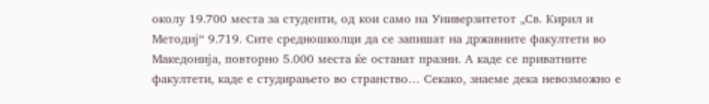околу 19.700 места за студенти, од кои само на Универзитетот „Св. Кирил и Методиј“ 9.719. Сите средношколци да се запишат на државните факултети во Македонија, повторно 5.000 места ќе останат празни. А каде се приватните факултети, каде е студирањето во странство… Секако, знаеме дека невозможно е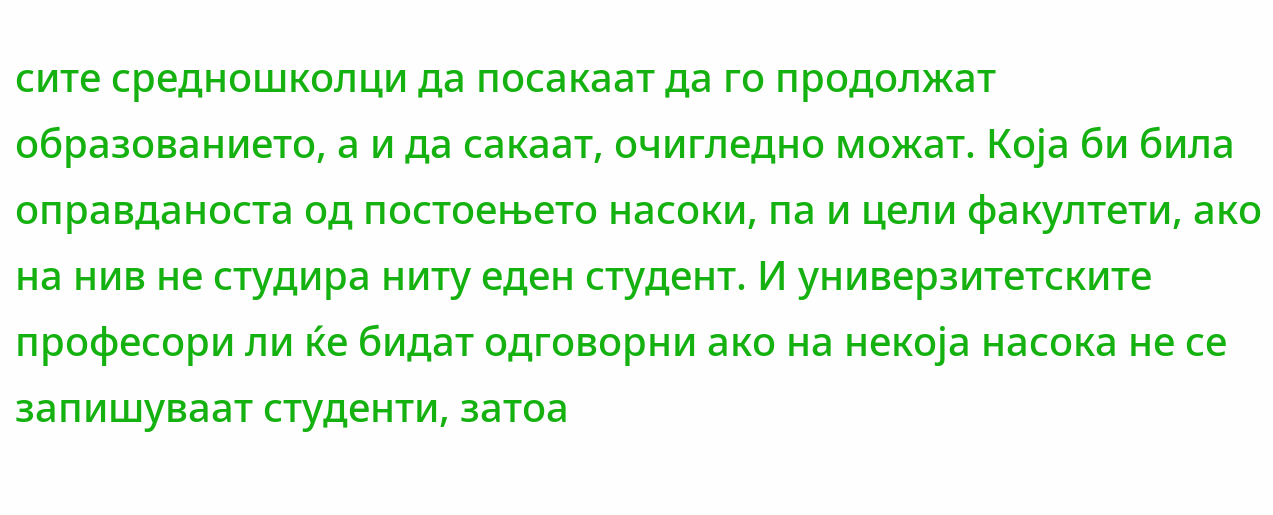сите средношколци да посакаат да го продолжат образованието, а и да сакаат, очигледно можат. Која би била оправданоста од постоењето насоки, па и цели факултети, ако на нив не студира ниту еден студент. И универзитетските професори ли ќе бидат одговорни ако на некоја насока не се запишуваат студенти, затоа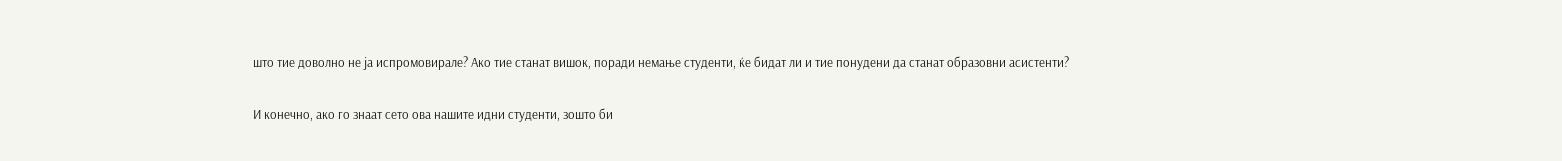што тие доволно не ја испромовирале? Ако тие станат вишок, поради немање студенти, ќе бидат ли и тие понудени да станат образовни асистенти?

И конечно, ако го знаат сето ова нашите идни студенти, зошто би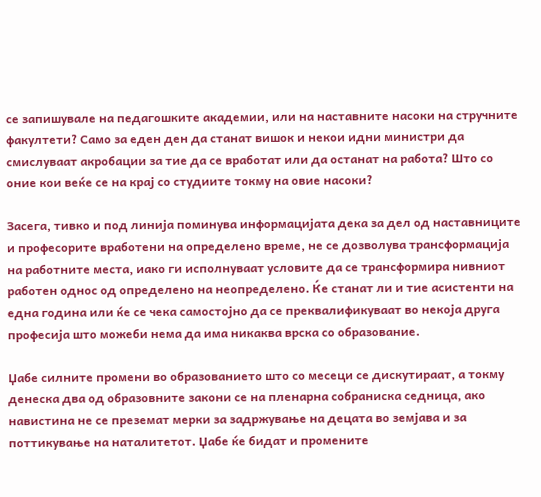се запишувале на педагошките академии, или на наставните насоки на стручните факултети? Само за еден ден да станат вишок и некои идни министри да смислуваат акробации за тие да се вработат или да останат на работа? Што со оние кои веќе се на крај со студиите токму на овие насоки?

Засега, тивко и под линија поминува информацијата дека за дел од наставниците и професорите вработени на определено време, не се дозволува трансформација на работните места, иако ги исполнуваат условите да се трансформира нивниот работен однос од определено на неопределено. Ќе станат ли и тие асистенти на една година или ќе се чека самостојно да се преквалификуваат во некоја друга професија што можеби нема да има никаква врска со образование.

Џабе силните промени во образованието што со месеци се дискутираат, а токму денеска два од образовните закони се на пленарна собраниска седница, ако навистина не се преземат мерки за задржување на децата во земјава и за поттикување на наталитетот. Џабе ќе бидат и промените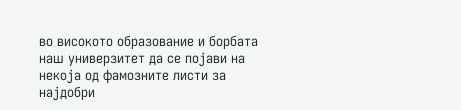во високото образование и борбата наш универзитет да се појави на некоја од фамозните листи за најдобри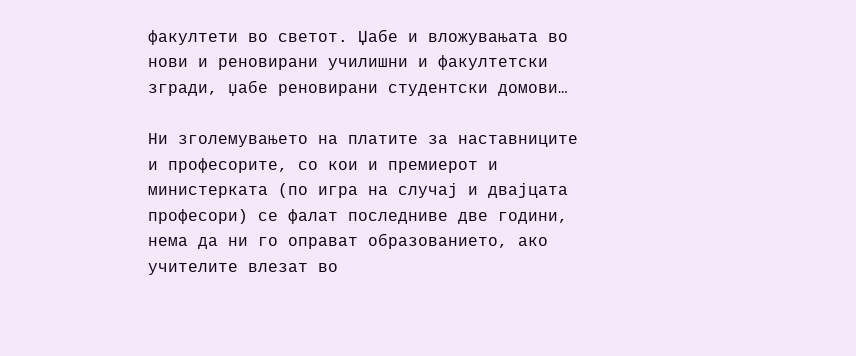факултети во светот. Џабе и вложувањата во нови и реновирани училишни и факултетски згради, џабе реновирани студентски домови…

Ни зголемувањето на платите за наставниците и професорите, со кои и премиерот и министерката (по игра на случај и двајцата професори) се фалат последниве две години, нема да ни го оправат образованието, ако учителите влезат во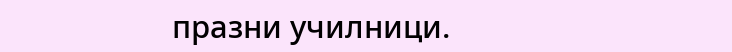празни училници.